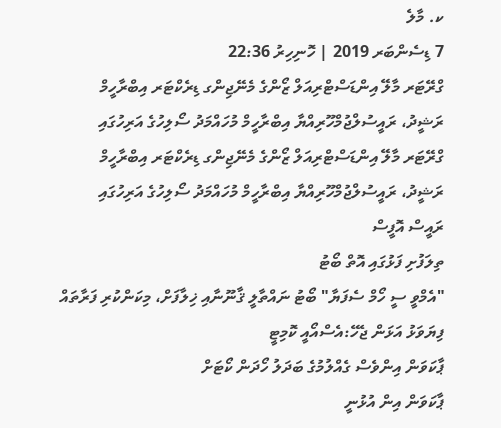ކ. މާލެ
7 ޑިސެންބަރ 2019 | ހޮނިހިރު 22:36
ގްރޭޓަރ މާލޭ އިންޑަސްޓްރިއަލް ޒޯންގެ މެނޭޖިންގ ޑިރެކްޓަރ އިބްރާހީމް ރަޝީދު، ރައީސުލްޖުމްހޫރިއްޔާ އިބްރާހީމް މުހައްމަދު ސޯލިހުގެ އަރިހުގައި
ގްރޭޓަރ މާލޭ އިންޑަސްޓްރިއަލް ޒޯންގެ މެނޭޖިންގ ޑިރެކްޓަރ އިބްރާހީމް ރަޝީދު، ރައީސުލްޖުމްހޫރިއްޔާ އިބްރާހީމް މުހައްމަދު ސޯލިހުގެ އަރިހުގައި
ރައީސް އޮފީސް
ތިލަފުށި ފަޅުގައި އޮތް ބޯޓު
"އެމްވީ ސީ ހޯމް ސެފަޔާ" ބޯޓު ނައްތާލީ ޤާނޫނާއި ޚިލާފަށް، މިކަންކުރި ފަރާތައް ފިޔަވަޅު އަޅަން ޖެހޭ:އެސްއޯއީ ކޮމިޓީ
ޕާކަވަން އިންވެސް ގެއްލުމުގެ ބަދަލު ހޯދަން ކޯޓަށް
ޕާކަވަން އިން އުޅުނީ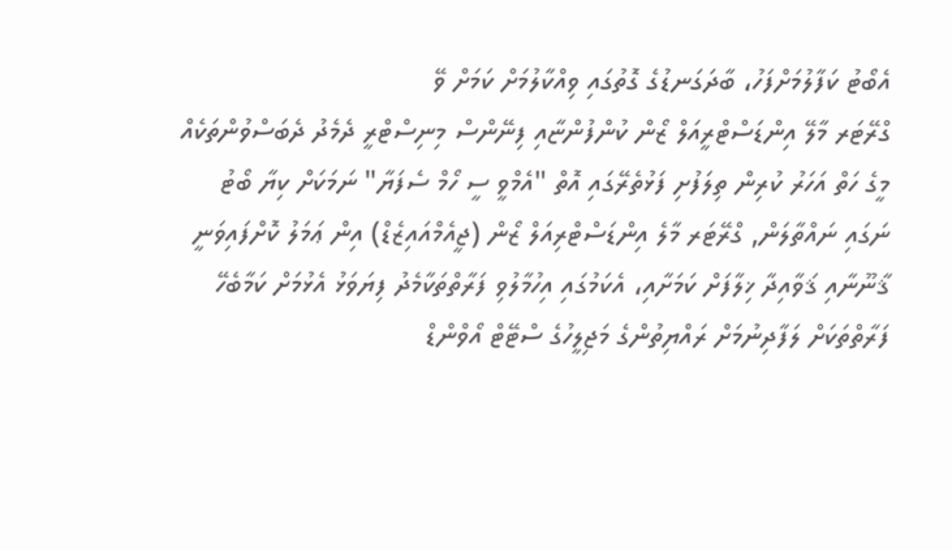އެބޯޓު ކަފާލުމަށްފަހު، ބާދަގަނޑުގެ ގޮތުގައި ވިއްކާލުމަށް ކަމަށް ވޭ
ގްރޭޓަރ މާލޭ އިންޑަސްޓްރީއަލް ޒޯން ކުންފުންޏާއި ފިނޭންސް މިނިސްޓްރީ ދެމެދު ދެބަސްވުންތަކެއް
މީގެ ހަތް އަހަރު ކުރިން ތިލަފުށި ފަޅުތެރޭގައި އޮތް "އެމްވީ ސީ ހޯމް ސެފަޔާ" ނަމަކަށް ކިޔާ ބޯޓު ނަގައި ނައްތާލަން, ގްރޭޓަރ މާލެ އިންޑަސްޓްރިއަލް ޒޯން (ޖީއެމްއައިޒެޑް) އިން ޢަމަލު ކޮށްފައިވަނީ ޤާނޫނާއި ޤަވާއިދާ ޚިލާފަށް ކަމަށާއި، އެކަމުގައި އިހުމާލުވި ފަރާތްތަކާމެދު ފިޔަވަޅު އެޅުމަށް ކަމާބެހޭ ފަރާތްތަކަށް ލަފާދިނުމަށް ރައްޔިތުންގެ މަޖިލީހުގެ ސްޓޭޓް އޯވްންޑް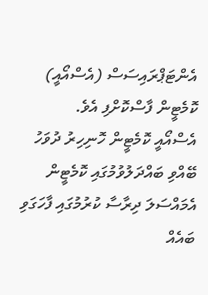އެންޓަޕްރައިސަސް (އެސްއޯއީ) ކޮމެޓީން ފާސްކޮށްފި އެވެ.
އެސްއޯއީ ކޮމެޓީން ހޮނިހިރު ދުވަހު ބޭއްވި ބައްދަލުވުމުގައި ކޮމެޓީން އެމައްސަލަ ދިރާސާ ކުރުމުގައި ފާހަގަވި ބައެއް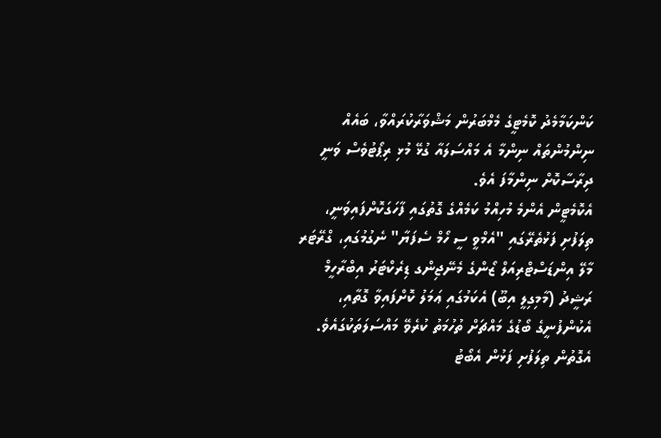ކަންކަމާމެދު ކޮމެޓީގެ މެމްބަރުން މަޝްވަރާކުރައްވާ، ބައެއް ނިންމުންތައް ނިންމާ އެ މައްސަލައާ ގުޅޭ މުޅި ރިޕޯޓުވެސް ވަނީ ދިރާސާކޮށް ނިންމާފަ އެވެ.
އެކޮމެޓީން އެންމެ މުހިއްމު ކަމެއްގެ ގޮތުގައި ފާހަގަކޮށްފައިވަނީ، ތިލަފުށި ފަޅުތެރޭގައި "އެމްވީ ސީ ހޯމް ސެފަޔާ" ނެގުމުގައި، ގްރޭޓަރ މާލޭ އިންޑަސްޓްރިއަލް ޒޯންގެ މެނޭޖިންގ ޑިރެކްޓަރު އިބްރާހީމް ރަޝީދު (މާމިގިލީ އިބޫ) އެކަމުގައި ޢަމަލު ކޮށްފައިވާ ގޮތާއި، އެކުންފުނީގެ ބޯޑުގެ މައްޗަށް ތުހުމަތު ކުރެވޭ މައްސަލަތަކުގައެވެ.
އެގޮތުން ތިލަފުށި ފަޅުން އެބޯޓު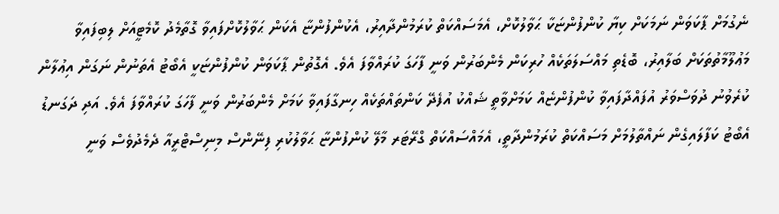ނެގުމަށް ޕާކަވަން ނަމަކަށް ކިޔާ ކުންފުންޏަކާ ޙަވާލުކޮށް، އެމަސައްކަތް ކުރަމުންދާއިރު، އެކުންފުންޏާ އެކަން ޙަވާލުކޮށްފައިވާ ގޮތާމެދު ކޮމެޓީއަށް ލިބިފައިވާ މަޢުލޫމާތުތަކަށް ބަލާއިރު، ބޮޑެތި މައްސަލަތަކެއް ހުރިކަން މެންބަރުން ވަނީ ފާހަގަ ކުރައްވާފަ އެވެ. އެގޮތުން ޕާކަވަން ކުންފުންޏަކީ އެބޯޓު އެތަނުން ނަގަން އިޢުލާން ކުރެވުނު ދުވަސްވަރު އުފައްދާފައިވާ ކުންފުންޏެއް ކަމަށްވާތީ ޝައްކު އުފެދޭ ކަންތައްތަކެއް ހިނގާފައިވާ ކަމަށް މެންބަރުން ވަނީ ފާހަގަ ކުރައްވާފަ އެވެ. އަދި ދަގަނޑު އެބޯޓު ކަފާލައިގެން ނައްތާލުމަށް މަސައްކަތް ކުރަމުންދާތީ، އެމައްސައްކަތް ގްރޭޓަރ މާލޭ ކުންފުންޏާ ޙަވާލުކުރި ފިނޭންސް މިނިސްޓްރީއާ ދެމެދުވެސް ވަނީ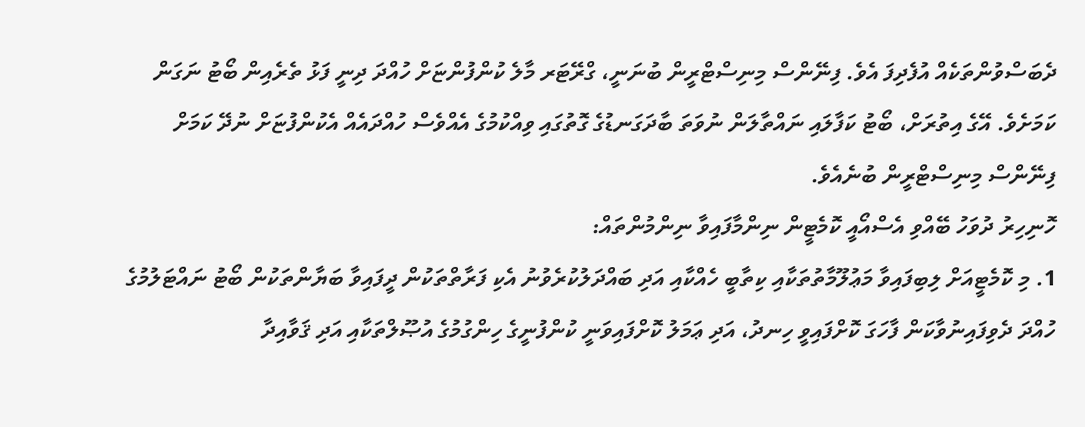ދެބަސްވުންތަކެއް އުފެދިފަ އެވެ. ފިނޭންސް މިނިސްޓްރީން ބުނަނީ، ގްރޭޓަރ މާލެ ކުންފުންޏަށް ހުއްދަ ދިނީ ފަޅު ތެރެއިން ބޯޓު ނަގަން ކަމަށެވެ. އޭގެ އިތުރަށް، ބޯޓު ކަފާލައި ނައްތާލަން ނުވަތަ ބާދަގަނޑުގެ ގޮތުގައި ވިއްކުމުގެ އެއްވެސް ހުއްދައެއް އެކުންފުޏަށް ނުދޭ ކަމަށް ފިނޭންސް މިނިސްޓްރީން ބުނެއެވެ.
ހޮނިހިރު ދުވަހު ބޭއްވި އެސްއޯއީ ކޮމެޓީން ނިންމާފައިވާ ނިންމުންތައް:
1. މި ކޮމެޓީއަށް ލިބިފައިވާ މަޢުލޫމާތުތަކާއި ކިތާބީ ހެއްކާއި އަދި ބައްދަލުކުރެވުނު އެކި ފަރާތްތަކުން ދީފައިވާ ބަޔާންތަކުން ބޯޓު ނައްޓަލުމުގެ ހުއްދަ ދެވިފައިނުވާކަން ފާހަގަ ކޮށްފައިވީ ހިނދު، އަދި ޢަމަލު ކޮށްފައިވަނީ ކުންފުނީގެ ހިންގުމުގެ އުޞޫލްތަކާއި އަދި ޤަވާއިދާ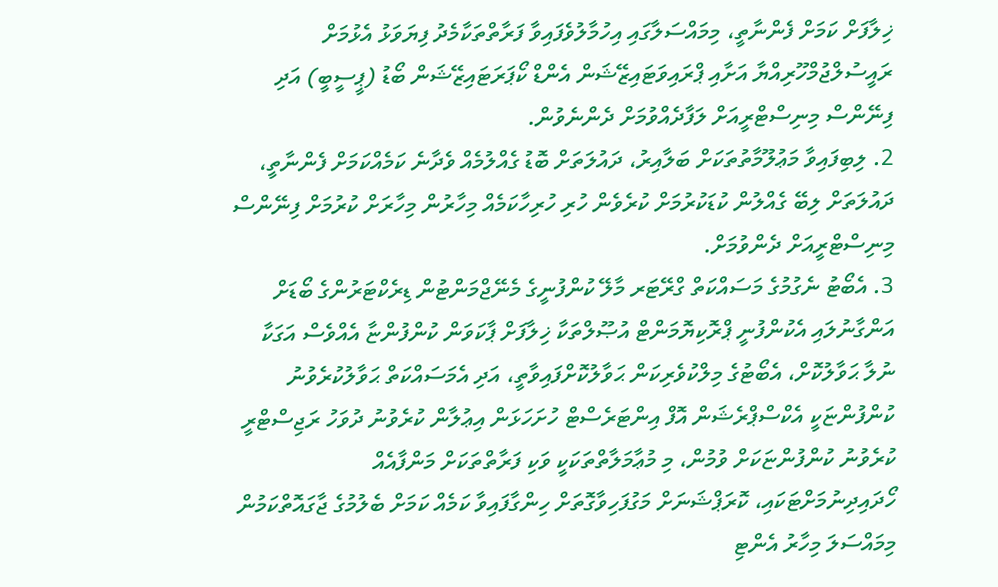ޚިލާފަށް ކަމަށް ފެންނާތީ، މިމައްސަލާގައި އިހުމާލުވެފައިވާ ފަރާތްތަކާމެދު ފިޔަވަޅު އެޅުމަށް ރައީސުލްޖުމްހޫރިއްޔާ އަށާއި ޕްރައިވަޓައިޒޭޝަން އެންޑް ކޯޕަރަޓައިޒޭޝަން ބޯޑު (ޕީސީބީ) އަދި ފިނޭންސް މިނިސްޓްރީއަށް ލަފާދެއްވުމަށް ދެންނެވުން.
2. ލިބިފައިވާ މަޢުލޫމާތުތަކަށް ބަލާއިރު، ދައުލަތަށް ބޮޑު ގެއްލުމެއް ވެދާނެ ކަމެއްކަމަށް ފެންނާތީ، ދައުލަތަށް ލިބޭ ގެއްލުން ކުޑަކުރުމަށް ކުރެވެން ހުރި ހުރިހާކަމެއް މިހާރުން މިހާރަށް ކުރުމަށް ފިނޭންސް މިނިސްޓްރީއަށް ދެންވުމަށް.
3. އެބޯޓު ނެގުމުގެ މަސައްކަތް ގްރޭޓަރ މާލޭ ކުންފުނީގެ މެނޭޖްމަންޓުން ޑިރެކްޓަރުންގެ ބޯޑަށް އަންގާނުލައި އެކުންފުނީ ޕްރޮކިޔޮމަންޓް އުޞޫލްތަކާ ޚިލާފަށް ޕާކަވަން ކުންފުންޏާ އެއްވެސް އަގަކާ ނުލާ ޙަވާލުކޮށް، އެބޯޓުގެ މިލްކުވެރިކަން ޙަވާލުކޮށްފައިވާތީ، އަދި އެމަސައްކަތް ޙަވާލުކުރެވުނު ކުންފުންޏަކީ އެކްސްޕްރެޝަން އޮފް އިންޓަރެސްޓް ހުށަހަޅަން އިޢުލާން ކުރެވުނު ދުވަހު ރަޖިސްޓްރީ ކުރެވުނު ކުންފުންޏަކަށް ވުމުން، މި މުޢާމަލާތްތަކަކީ ވަކި ފަރާތްތަކަށް މަންފާއެއް ހޯދައިދިނުމަށްޓަކައި، ކޮރަޕްޝަނަށް މަގުފަހިވާގޮތަށް ހިންގާފައިވާ ކަމެއް ކަމަށް ބެލުމުގެ ޖާގައޮތްކަމުން މިމައްސަލަ މިހާރު އެންޓި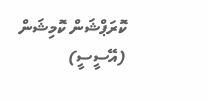ކޮރަޕްޝަން ކޮމިޝަން (އޭސީސީ)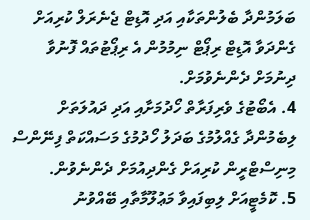ބަލަމުންދާ ބެލުންތަކާއި އަދި އޮޑިޓް ޖެނެރަލް ކުރިއަށް ގެންދަވާ އޮޑިޓް ރިޕޯޓް ނިމުމުން އެ ރިޕޯޓުތައް ފޮނުވާ ދިނުމަށް ދެންނެވުމަށް.
4. އެބޯޓުގެ ވެރިފަރާތް ހޯދުމަށާއި އަދި ދައުލަތަށް ލިބެމުންދާ ގެއްލުމުގެ ބަދަލު ހޯދުމުގެ މަސައްކަތް ފިނޭންސް މިނިސްޓްރީން ކުރިއަށް ގެންދިއުމަށް ދެންނެވުން.
5. ކޮމެޓީއަށް ލިބިފައިވާ މަޢުލޫމާތާއި ބޭއްވުނު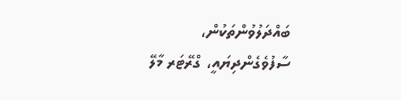ބައްދަލުވުންތަކުން، ސާފުވެގެންދިޔައީ، ގްރޭޓަރ މާލޭ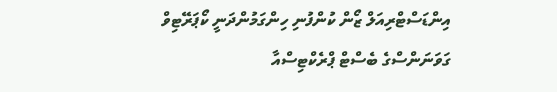އިންޑަސްޓްރިއަލް ޒޯން ކުންފުނި ހިންގަމުންދަނީ ކޯޕަރޭޓިވް ގަވަނަންސްގެ ބެސްޓް ޕްރެކްޓިސްއާ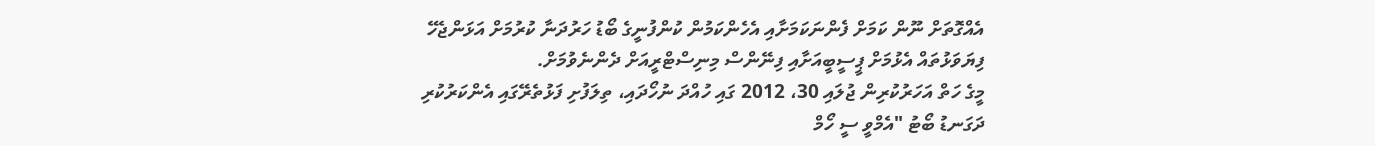އެއްގޮތަށް ނޫން ކަމަށް ފެންނަކަމަށާއި އެހެންކަމުން ކުންފުނީގެ ބޯޑު ހަރުދަނާ ކުރުމަށް އަޅަންޖެހޭ ފިޔަވަޅުތައް އެޅުމަށް ޕީސީބީއަށާއި ފިނޭންސް މިނިސްޓްރީއަށް ދެންނެވުމަށް.
މީގެ ހަތް އަހަރުކުރިން ޖުލައި 30، 2012 ގައި ހުއްދަ ނުހޯދައި، ތިލަފުށި ފަޅުތެރޭގައި އެންކަރުކުރި ދަގަނޑު ބޯޓު "އެމްވީ ސީ ހޯމް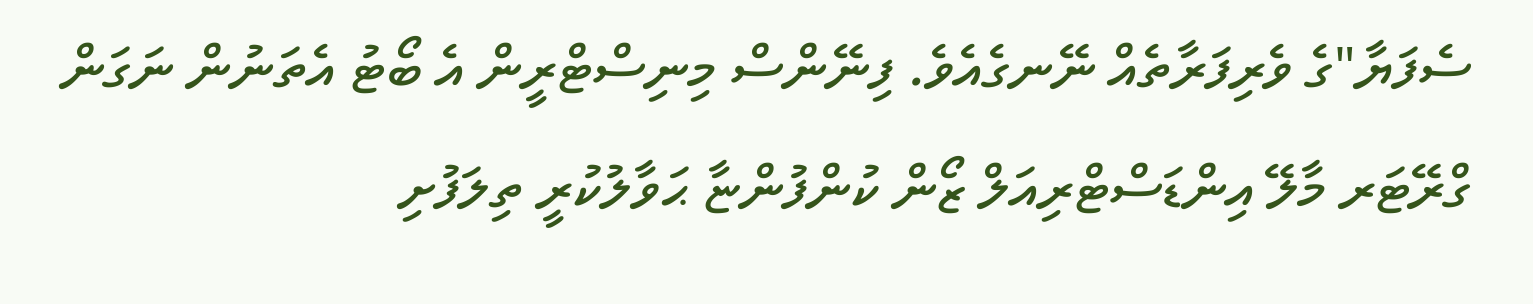ސެފަޔާ"ގެ ވެރިފަރާތެއް ނޭނގެއެވެ. ފިނޭންސް މިނިސްޓްރީން އެ ބޯޓު އެތަނުން ނަގަން ގްރޭޓަރ މާލޭ އިންޑަސްޓްރިއަލް ޒޯން ކުންފުންޏާ ޙަވާލުކުރީ ތިލަފުށި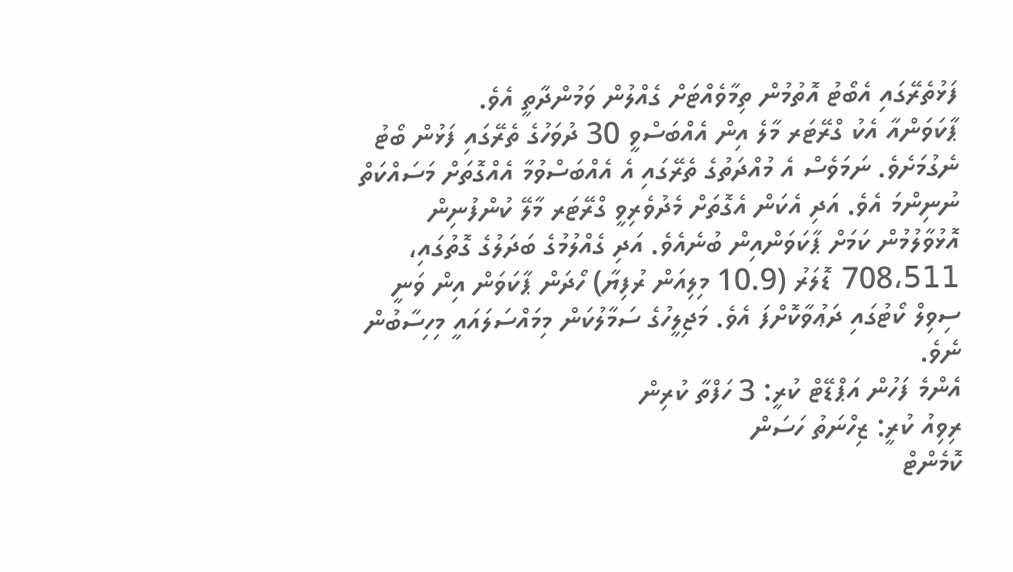ފަޅުތެރޭގައި އެބޯޓު އޮތުމުން ތިމާވެއްޓަށް ގެއްލުން ވަމުންދާތީ އެވެ.
ޕާކަވަންއާ އެކު ގްރޭޓަރ މާލެ އިން އެއްބަސްވީ 30 ދުވަހުގެ ތެރޭގައި ފަޅުން ބޯޓު ނެގުމަށެވެ. ނަމަވެސް އެ މުއްދަތުގެ ތެރޭގައި އެ އެއްބަސްވުމާ އެއްގޮތަށް މަސައްކަތް ނުނިންމަ އެވެ. އަދި އެކަން އެގޮތަށް މެދުވެރިވީ ގްރޭޓަރ މާލޭ ކުންފުނިން އޮޅުވާލުމުން ކަމަށް ޕާކަވަންއިން ބުނެއެވެ. އަދި ގެއްލުމުގެ ބަދަލުގެ ގޮތުގައި، 708،511 ޑޮލަރު (10.9 މިލިއަން ރުފިޔާ) ހޯދަން ޕާކަވަން އިން ވަނީ ސިވިލް ކޯޓުގައި ދަޢުވާކޮށްފަ އެވެ. މަޖިލީހުގެ ސަމާލުކަން މިމައްސަލައައީ މިހިސާބުން ނެވެ.
އެންމެ ފަހުން އަޕްޑޭޓް ކުރީ: 3 ހަފްތާ ކުރިން
ރިވިއު ކުރީ: ޒިހްނަތު ހަސަން
ކޮމެންޓް